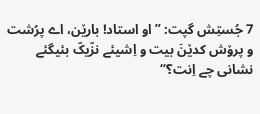7 جُستِش گپت: ”او استاد! بارێن، اے پرُشت و پرۆش کدێنَ بیت و اِشیئے نزّیکّ بئیگئے نشانی چے اِنت؟“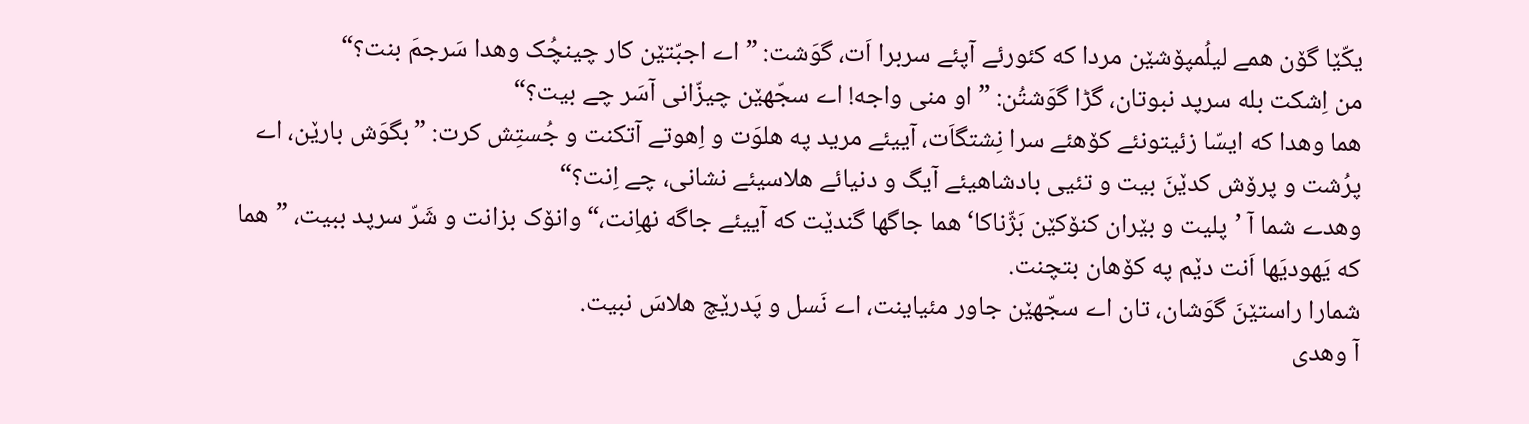یکّێا گۆن همے لیلُمپۆشێن مردا که کئورئے آپئے سربرا اَت، گوَشت: ”اے اجبّتێن کار چینچُک وهدا سَرجمَ بنت؟“
من اِشکت بله سرپد نبوتان، گڑا گوَشتُن: ”او منی واجه! اے سجّهێن چیزّانی آسَر چے بیت؟“
هما وهدا که ایسّا زئیتونئے کۆهئے سرا نِشتگاَت، آییئے مرید په هلوَت و اِهوتے آتکنت و جُستِش کرت: ”بگوَش بارێن، اے پرُشت و پرۆش کدێنَ بیت و تئیی بادشاهیئے آیگ و دنیائے هلاسیئے نشانی، چے اِنت؟“
وهدے شما آ ’پلیت و بێران کنۆکێن بَژّناکا‘ هما جاگها گندێت که آییئے جاگه نهاِنت،“ وانۆک بزانت و شَرّ سرپد ببیت، ”هما که یَهودیَها اَنت دێم په کۆهان بتچنت.
شمارا راستێنَ گوَشان، تان اے سجّهێن جاور مئیاینت، اے نَسل و پَدرێچ هلاسَ نبیت.
آ وهدی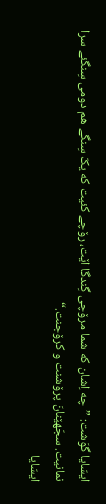ایسّایا گوَشت: ”چه اِشان که شما مرۆچی گِندگا اێت، رۆچے کئیت که یکّ سِنگے هم دومی سِنگئے سرا نمانیت. سجّهێنانَ پرۆشنت و کرۆجنت.“
ایسّایا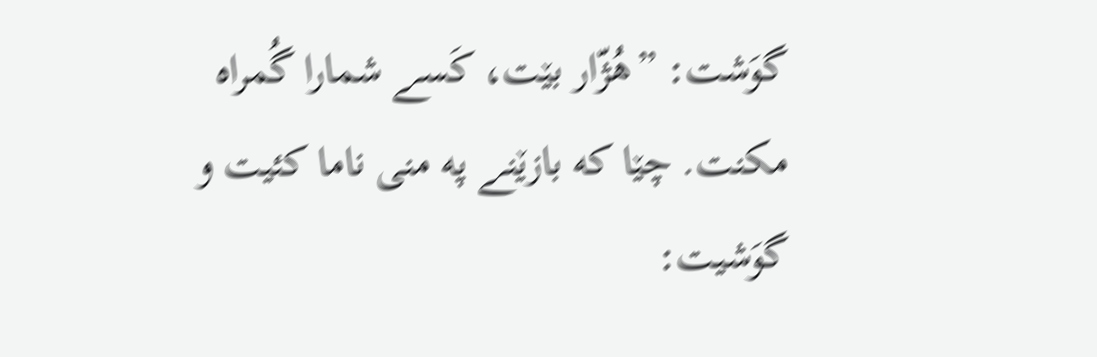گوَشت: ”هُژّار بێت، کَسے شمارا گُمراه مکنت. چێا که بازێنے په منی ناما کئیت و گوَشیت: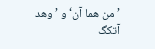’من هما آن‘ و ’وهد آتکگ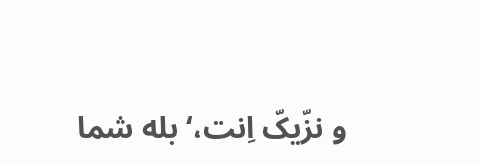و نزّیکّ اِنت،‘ بله شما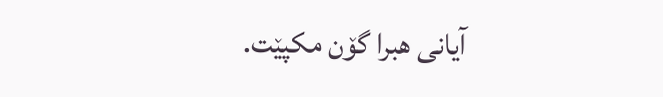آیانی هبرا گۆن مکپێت.